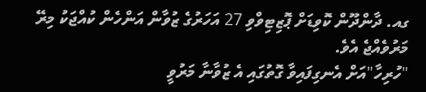ގއ. ދާންދޫން ކޮވިޑަށް ޕޮޒިޓިވްވި 27 އަހަރުގެ ޒުވާން އަންހެން ކުއްޖަކު މިރޭ މަރުވެއްޖެ އެވެ.
"ހުރިހާ"އަށް އެނގިފައިވާ ގޮތުގައި އެ ޒުވާނާ މަރުވީ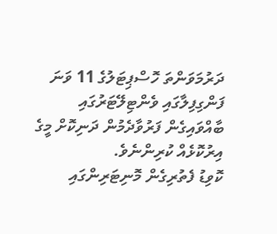ދަރުމަވަންތަ ހޮސްޕިޓަލުގެ 11 ވަނަ ފަންގިފިލާގައި ވެންޓިލޭޓަރުގައި ބާއްވައިގެން ފަރުވާދެމުން ދަނިކޮށް މީގެ އިރުކޮޅެއް ކުރިންނެވެ.
ކޮވިޑު ފެތުރިގެން މޮނިޓަރިންގައި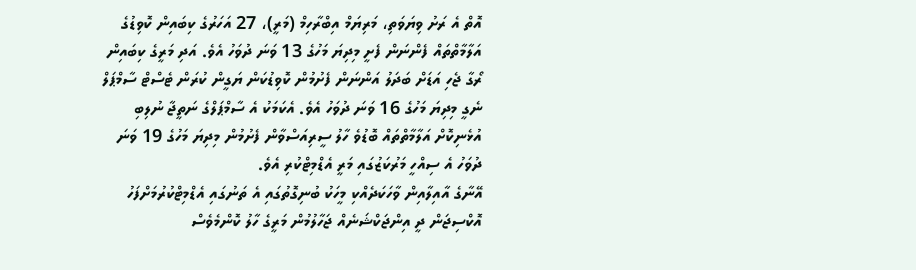އޮތް އެ ރަށު ވިޔަވަތި، މަރިޔަމް އިބްރާހިމް (މަރީ)، 27 އަހަރުގެ ކިބައިން ކޮވިޑުގެ އަލާމާތްތައް ފެންނަން ފެށީ މިދިޔަ މަހުގެ 13 ވަނަ ދުވަހު އެވެ. އަދި މަރީގެ ކިބައިން ރޯގާ ޖެހި އަޑަށް ބަދަލު އަންނަން ފެށުމުން ކޮވިޑުކަން ޔަގީން ކުރަން ޓެސްޓް ސާމްޕަލް ނެގީ މިދިޔަ މަހުގެ 16 ވަނަ ދުވަހު އެވެ. އެކަމަކު އެ ސާމްޕަލްގެ ނަތީޖާ ނުލިބި އުޅެނިކޮށް އަލާމާތްތައް ބޮޑުވެ ހާލު ސީރިއަސްވާން ފެށުމުން މިދިޔަ މަހުގެ 19 ވަނަ ދުވަހު އެ ސިއްހީ މަރުކަޒުގައި މަރީ އެޑްމިޓްކުރި އެވެ.
އޭނާގެ އާއިލާއިން ވާހަކަދެއްކި މީހަކު ބުނިގޮތުގައި އެ ތަނުގައި އެޑްމިޓްކުރުމަށްފަހު އޮކްސިޖަން ދީ އިންޖަކްޝަނެއް ޖަހާލުމުން މަރީގެ ހާލު ކޮންމެވެސް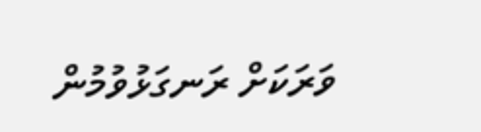ވަރަކަށް ރަނގަޅުވުމުން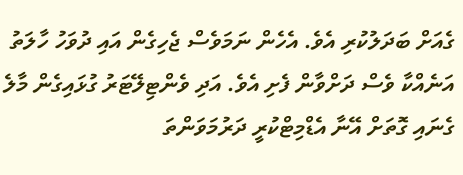ގެއަށް ބަދަލުކުރި އެވެ. އެހެން ނަމަވެސް ޖެހިގެން އައި ދުވަހު ހާލަތު އަނެއްކާ ވެސް ދަށްވާން ފެށި އެވެ. އަދި ވެންޓިލޭޓަރު ގުޅައިގެން މާލެ ގެނައި ގޮތަށް އޭނާ އެޑްމިޓްކުރީ ދަރުމަވަންތަ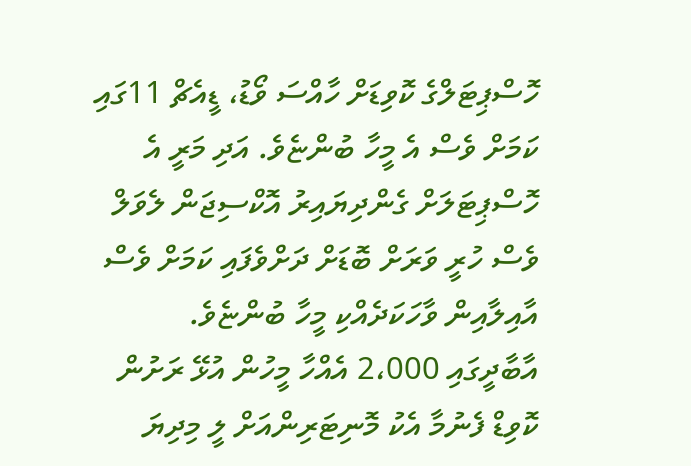ހޮސްޕިޓަލްގެ ކޮވިޑަށް ހާއްސަ ވޯޑު، ޑީއެޗް 11ގައި ކަމަށް ވެސް އެ މީހާ ބުންޏެވެ. އަދި މަރީ އެ ހޮސްޕިޓަލަށް ގެންދިޔައިރު އޮކްސިޖަން ލެވަލް ވެސް ހުރީ ވަރަށް ބޮޑަށް ދަށްވެފައި ކަމަށް ވެސް އާއިލާއިން ވާހަކަދެއްކި މީހާ ބުންޏެވެ.
އާބާދީގައި 2،000 އެއްހާ މީހުން އުޅޭ ރަށުން ކޮވިޑް ފެނުމާ އެކު މޮނިޓަރިންއަށް ލީ މިދިޔަ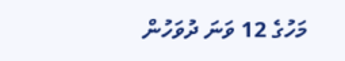މަހުގެ 12 ވަނަ ދުވަހުން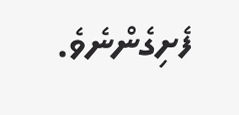ފެށިގެންނެވެ.